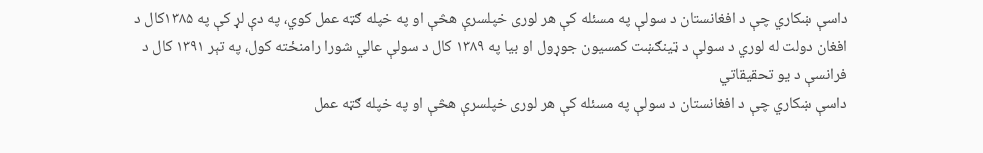داسې ښكاري چې د افغانستان د سولې په مسئله كې هر لورى خپلسرې هڅې او په خپله ګټه عمل كوي، په دې لړ كې په ۱۳۸۵كال د افغان دولت له لوري د سولې د ټينګښت كمسيون جوړول او بيا په ۱۳۸۹ كال د سولې عالي شورا رامنځته كول، په تېر ۱۳۹۱ کال د فرانسې د يو تحقيقاتي
داسې ښكاري چې د افغانستان د سولې په مسئله كې هر لورى خپلسرې هڅې او په خپله ګټه عمل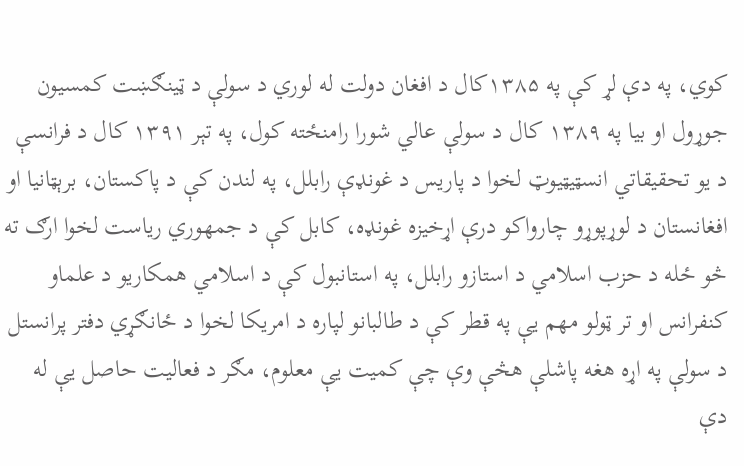كوي، په دې لړ كې په ۱۳۸۵كال د افغان دولت له لوري د سولې د ټينګښت كمسيون جوړول او بيا په ۱۳۸۹ كال د سولې عالي شورا رامنځته كول، په تېر ۱۳۹۱ کال د فرانسې د يو تحقيقاتي انسټيټيوټ لخوا د پاريس د غونډې رابلل، په لندن كې د پاكستان، برېټانيا او افغانستان د لوړپوړو چارواكو درې اړخيزه غونډه، كابل كې د جمهوري رياست لخوا ارګ ته څو ځله د حزب اسلامي د استازو رابلل، په استانبول كې د اسلامي همكاريو د علماو كنفرانس او تر ټولو مهم يې په قطر كې د طالبانو لپاره د امريكا لخوا د ځانګړي دفتر پرانستل د سولې په اړه هغه پاشلې هڅې وې چې كميت يې معلوم، مګر د فعاليت حاصل يې له دې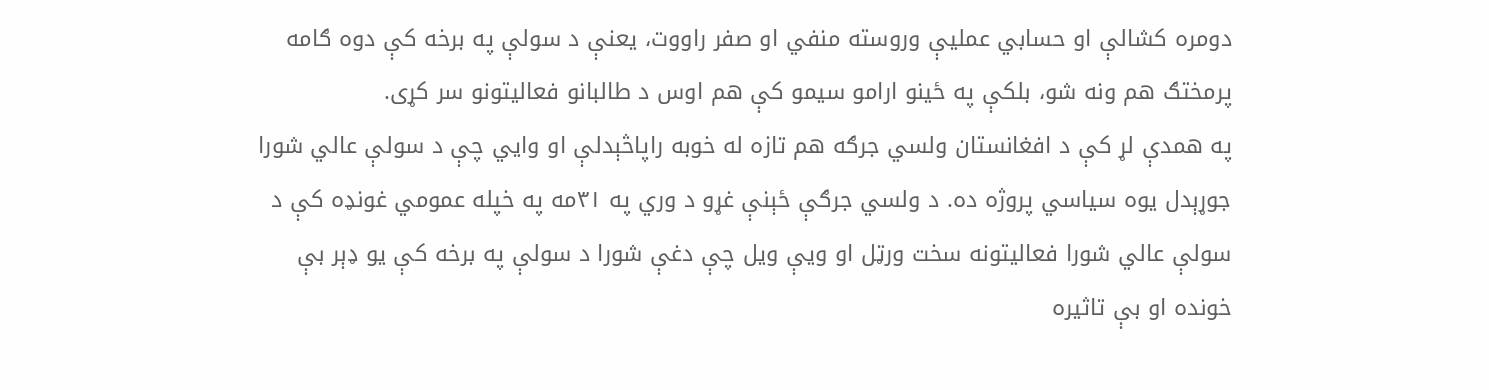دومره كشالې او حسابي عمليې وروسته منفي او صفر راووت، یعنې د سولې په برخه كې دوه ګامه پرمختګ هم ونه شو، بلكې په ځينو ارامو سيمو كې هم اوس د طالبانو فعاليتونو سر كړى.
په همدې لړ كې د افغانستان ولسي جرګه هم تازه له خوبه راپاڅېدلې او وايي چې د سولې عالي شورا جوړېدل یوه سیاسي پروژه ده. د ولسي جرګې ځېنې غړو د وري په ۳۱مه په خپله عمومي غونډه كې د سولې عالي شورا فعاليتونه سخت ورټل او ویې ویل چې دغې شورا د سولې په برخه كې يو ډېر بې خونده او بې تاثيره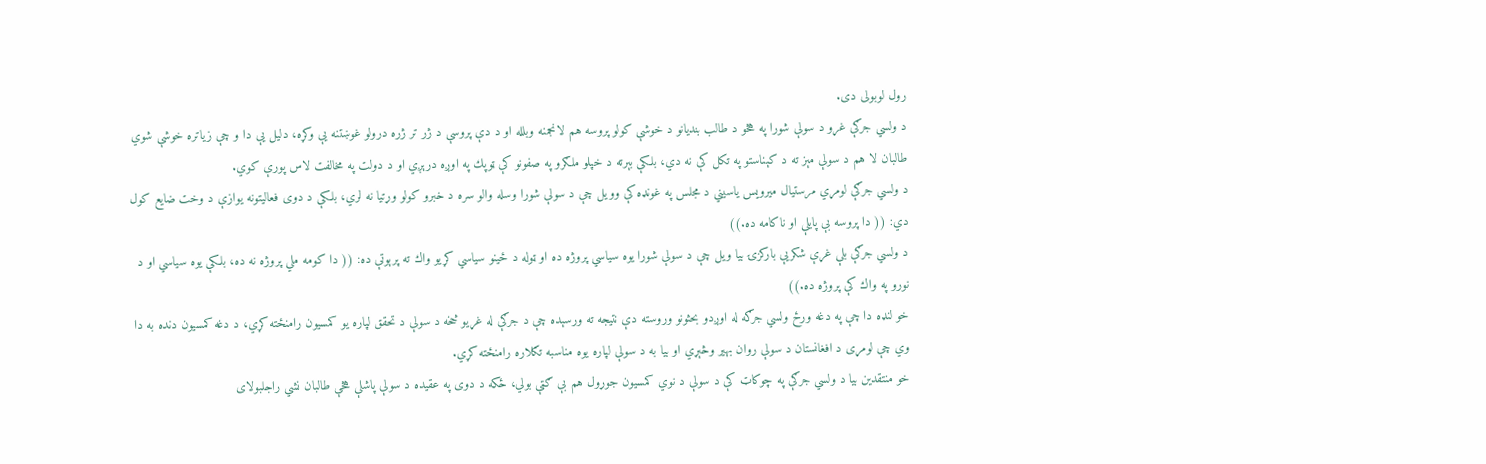رول لوبولی دى.
د ولسي جرګې غړو د سولې شورا په هڅو د طالب بنديانو د خوشې كولو پروسه هم لانجمنه وبلله او د دې پروسې د ژر تر ژره درولو غوښتنه يې وكړه، دليل يې دا و چې زياتره خوشې شوي طالبان لا هم د سولې مېز ته د كېناستو په تكل كې نه دي، بلكې بېرته د خپلو ملګرو په صفونو كې ټوپك په اوږه درېږي او د دولت په مخالفت لاس پورې كوي.
د ولسي جرګې لومړي مرستیال میرویس یاسیني د مجلس په غونډه كې وويل چې د سولې شورا وسله والو سره د خبرو كولو وړتيا نه لري، بلكې د دوى فعاليتونه يوازې د وخت ضايع كول دي: (( دا پروسه بې پايلې او ناكامه ده.))
د ولسي جرګې بلې غړې شكريې باركزۍ بيا ويل چې د سولې شورا يوه سياسي پروژه ده او ټوله د ځينو سياسي كړيو واك ته پرېوتې ده: (( دا كومه ملي پروژه نه ده، بلكې يوه سياسي او د نورو په واك كې پروژه ده.))
خو لنډه دا چې په دغه ورځ ولسي جرګه له اوږدو بحثونو وروسته دې نتیجه ته ورسېده چې د جرګې له غړيو څخه د سولې د تحقق لپاره يو كمسيون رامنځته كړي، د دغه كمسيون دنده به دا وي چې لومړى د افغانستان د سولې روان بهير وڅېړي او بيا به د سولې لپاره يوه مناسبه تګلاره رامنځته كړي.
خو منتقدین بیا د ولسي جرګې په چوکاټ کې د سولې د نوي كمسيون جوړول هم بې ګټې بولي، ځکه د دوی په عقیده د سولې پاشلې هڅې طالبان نشي راجلبولای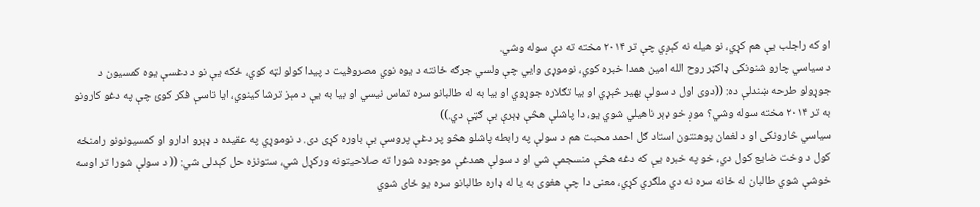او که راجلب یې هم کړي، نو هیله نه کېږي چې تر ۲۰۱۴ مخته ته دې سوله وشي.
د سیاسي چارو شنونکی ډاکټر روح الله امین همدا خبره کوي، نوموړی وايي چې ولسي جرګه ځانته د یوه نوي مصروفیت د پیدا کولو لټه کوي، ځکه یې نو د دغسې یوه کمسیون د جوړولو طرحه ښندلې ده: ((دوی اول د سولې بهیر څېړي او بیا تګلاره جوړوي او بیا به له طالبانو سره تماس نیسي او بیا به یې د مېز ترشا کینوي، ایا تاسې فکر کوئ چې په دغو کارونو به تر ۲۰۱۴ مخته سوله وشي؟ موږ خو ډېر ناهیلي شوي یو، دا پاشلې هڅې ډېرې بې ګټې دي.))
سیاسي څارونکی او د لغمان پوهنتون استاد ګل احمد محبت هم د سولې په رابطه پاشلو هڅو پر دغې پروسې بې باوره کړی دی. د نوموړي په عقیده د ډېرو ادارو او کمسیونونو رامنځه کول د وخت ضایع کول دي، خو په خبره یې که دغه هڅې منسجمې شي او د سولې همدغې موجوده شورا ته صلاحیتونه ورکړل شي، ستونزه حل کېدلی شي: (( د سولې شورا تر اوسه خوشې شوي طالبان له ځانه سره نه دي ملګري كړي، معنی دا چې هغوى به يا له ډاره طالبانو سره يو ځاى شوي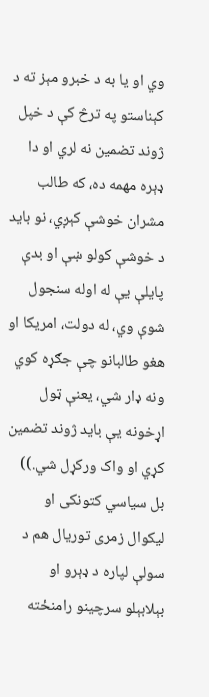وي او يا به د خبرو مېز ته د كېناستو په ترڅ كې د خپل ژوند تضمين نه لري او دا ډېره مهمه ده، كه طالب مشران خوشې كېږي، نو بايد د خوشې كولو ښې او بدې پايلې يې له اوله سنجول شوې وي، له دولت، امريكا او هغو طالبانو چې جګړه کوي ونه ډار شي، یعنې ټول اړخونه یې باید ژوند تضمین کړي او واک ورکړل شي.))
بل سیاسي کتونکی او لیکوال زمری توریال هم د سولې لپاره د ډېرو او بېلابېلو سرچینو رامنځته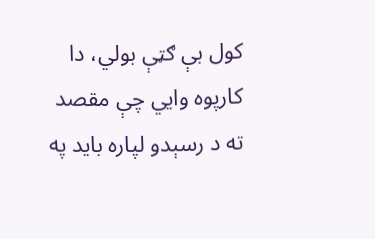کول بې ګټې بولي، دا کارپوه وايي چې مقصد ته د رسېدو لپاره باید په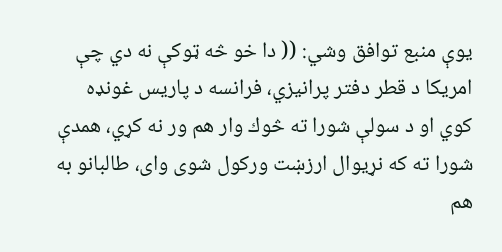یوې منبع توافق وشي: (( دا خو څه ټوكې نه دي چې امريكا د قطر دفتر پرانيزي، فرانسه د پاريس غونډه كوي او د سولې شورا ته څوك وار هم ور نه كړي، همدې شورا ته كه نړيوال ارزښت وركول شوى واى، طالبانو به هم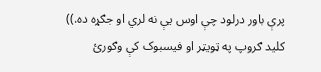پرې باور درلود چې اوس یې نه لري او جګړه ده.))
کلید ګروپ په ټویټر او فیسبوک کې وګورئ